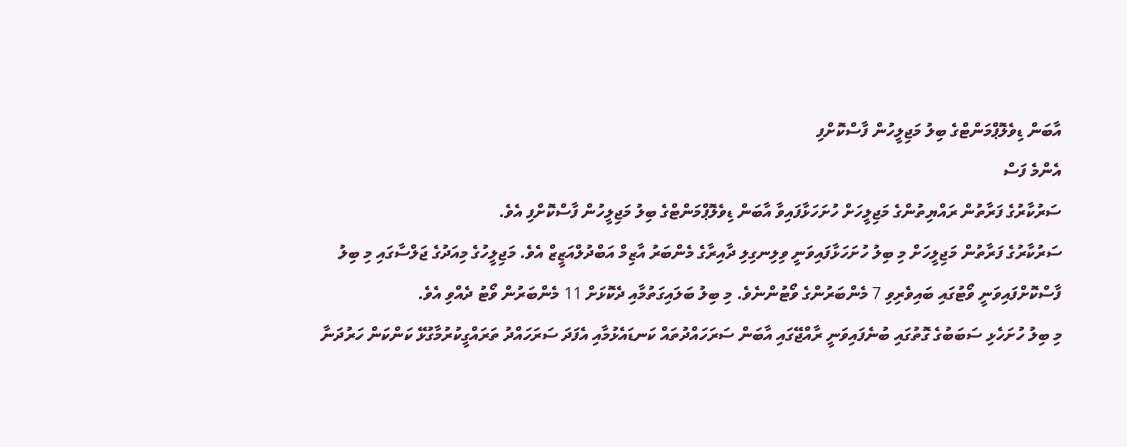އާބަން ޑިވެލޮޕްމަންޓްގެ ބިލު މަޖިލީހުން ފާސްކޮށްފި
އެންމެ ފަސް
ސަރުކާރުގެ ފަރާތުން ރައްޔިތުންގެ މަޖިލީހަށް ހުށަހަޅާފައިވާ އާބަން ޑިވެލޮޕްމަންޓްގެ ބިލު މަޖިލީހުން ފާސްކޮށްފި އެވެ.
ސަރުކާރުގެ ފަރާތުން މަޖިލީހަށް މި ބިލު ހުށަހަޅާފައިވަނީ ވިލިނގިލި ދާއިރާގެ މެންބަރު އާޒިމް އަބްދުލްއަޒީޒް އެވެ. މަޖިލީހުގެ މިއަދުގެ ޖަލްސާގައި މި ބިލު ފާސްކޮށްފައިވަނީ ވޯޓުގައި ބައިވެރިވި 7 މެންބަރުންގެ ވޯޓުންނެވެ. މި ބިލު ބަލައިގަތުމާއި ދެކޮޅަށް 11 މެންބަރުން ވޯޓު ދެއްވި އެވެ.
މި ބިލު ހުށަހެޅި ސަބަބުގެ ގޮތުގައި ބުނެފައިވަނީ ރާއްޖޭގައި އާބަން ސަރަހައްދުތައް ކަނޑައެޅުމާއި އެފަދަ ސަރަހައްދު ތަރައްގީކުރުމާގުޅޭ ކަންކަން ހަރުދަނާ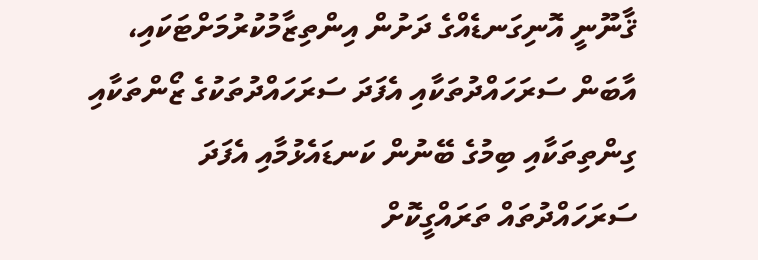ޤާނޫނީ އޮނިގަނޑެއްގެ ދަށުން އިންތިޒާމުކުރުމަށްޓަކައި، އާބަން ސަރަހައްދުތަކާއި އެފަދަ ސަރަހައްދުތަކުގެ ޒޯންތަކާއި ގިންތިތަކާއި ބިމުގެ ބޭނުން ކަނޑައެޅުމާއި އެފަދަ ސަރަހައްދުތައް ތަރައްގީކޮށް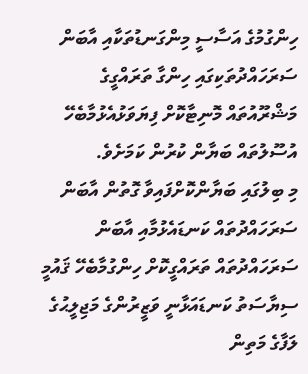ހިންގުމުގެ އަސާސީ މިންގަނޑުތަކާއި އާބަން ސަރަހައްދުތަކިގައި ހިންގާ ތަރައްގީގެ މަޝްރޫއުތައް މޮނިޓާކޮށް ފިޔަވަޅުއެޅުމާބެހޭ އުސޫލުތައް ބަޔާން ކުރުން ކަމަށެވެ.
މި ބިލުގައި ބަޔާންކޮށްފައިވާ ގޮތުން އާބަން ސަރަހައްދުތައް ކަނޑައެޅުމާއި އާބަން ސަރަހައްދުތައް ތަރައްގީކޮށް ހިންގުމާބެހޭ ޤައުމީ ސިޔާސަތު ކަނޑައަޅާނީ ވަޒީރުންގެ މަޖިލީޙުގެ ލަފާގެ މަތިން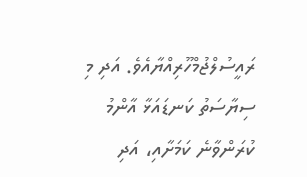ރައީސުލްޖުމްހޫރިއްޔާއެވެ. އަދި މި ސިޔާސަތު ކަނޑައަޅާ އާންމު ކުރަންވާނެ ކަމަށާއި، އަދި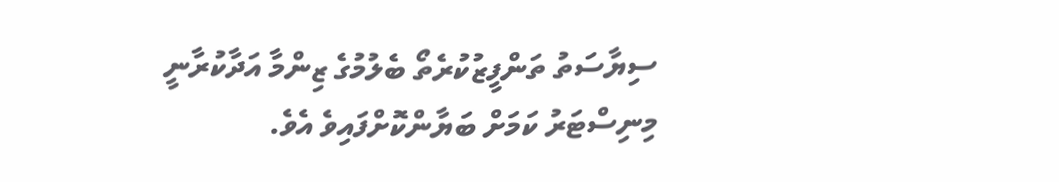ސިޔާސަތު ތަންފީޒުކުރެތޯ ބެލުމުގެ ޒިންމާ އަދާކުރާނީ މިނިސްޓަރު ކަމަށް ބަޔާންކޮށްފައިވެ އެވެ.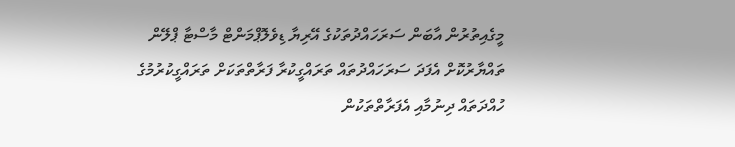މީގެއިތުރުން އާބަން ސަރަހައްދުތަކުގެ އޭރިޔާ ޑިވެލޮޕްމަންޓް މާސްޓާ ޕްލޭން ތައްޔާރުކޮށް އެފަދަ ސަރަހައްދުތައް ތަރައްގީކުރާ ފަރާތްތަކަށް ތަރައްގީކުރުމުގެ ހުއްދަތައް ދިނުމާއި އެފަރާތްތަކުން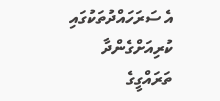އެ ސަރަހައްދުތަކުގައި ކުރިއަށްގެންދާ ތަރައްގީގެ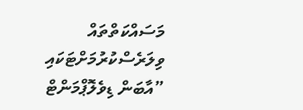މަސައްކަތްތައް ވިލަރެސްކުރުމަށްޓަކައި ”އާބަން ޑިވެލޮޕްމަންޓް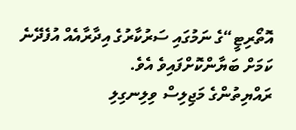އޮތޯރިޓީ“ގެ ނަމުގައި ސަރުކާރުގެ އިދާރާއެއް އުފެދޭނެ ކަމަށް ބަޔާންކޮށްފައިވެ އެވެ.
ރައްޔިތުންގެ މަޖިލިސް ވިލިނގިލި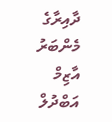ދާއިރާގެ މެންބަރު އާޒިމް އަބްދުލް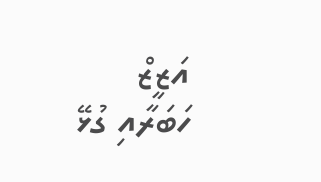އަޒީޒް
ހަބަރާއި ގުޅޭ